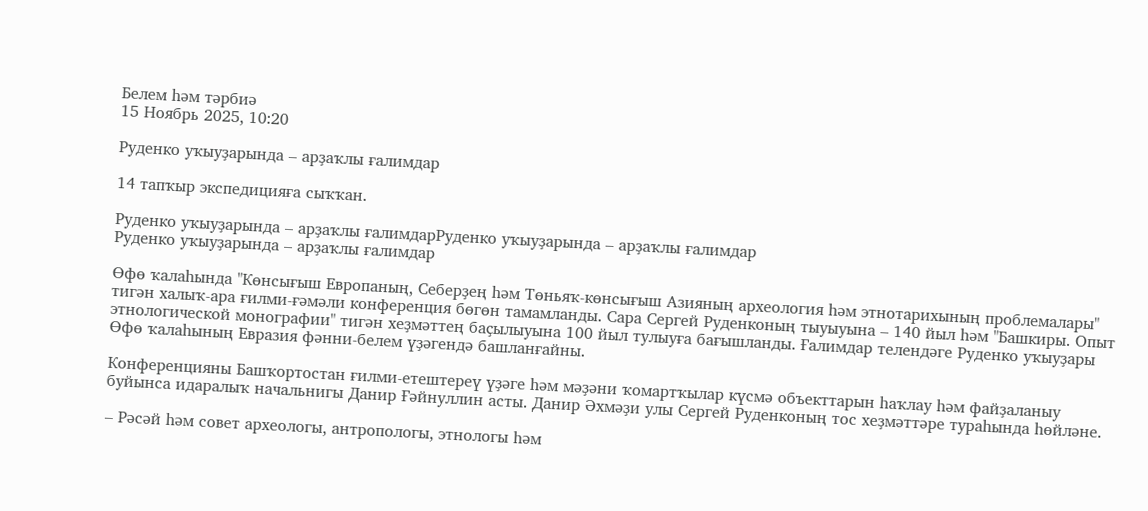Белем һәм тәрбиә
15 Ноябрь 2025, 10:20

Руденко уҡыуҙарында – арҙаҡлы ғалимдар

14 тапҡыр экспедицияға сыҡҡан.

Руденко уҡыуҙарында – арҙаҡлы ғалимдарРуденко уҡыуҙарында – арҙаҡлы ғалимдар
Руденко уҡыуҙарында – арҙаҡлы ғалимдар

Өфө ҡалаһында "Көнсығыш Европаның, Себерҙең һәм Төньяҡ-көнсығыш Азияның археология һәм этнотарихының проблемалары" тигән халыҡ-ара ғилми-ғәмәли конференция бөгөн тамамланды. Сара Сергей Руденконың тыуыуына – 140 йыл һәм "Башкиры. Опыт этнологической монографии" тигән хеҙмәттең баҫылыуына 100 йыл тулыуға бағышланды. Ғалимдар телендәге Руденко уҡыуҙары Өфө ҡалаһының Евразия фәнни-белем үҙәгендә башланғайны.

Конференцияны Башҡортостан ғилми-етештереү үҙәге һәм мәҙәни ҡомартҡылар күсмә объекттарын һаҡлау һәм файҙаланыу буйынса идаралыҡ начальнигы Данир Ғәйнуллин асты. Данир Әхмәҙи улы Сергей Руденконың тос хеҙмәттәре тураһында һөйләне.

– Рәсәй һәм совет археологы, антропологы, этнологы һәм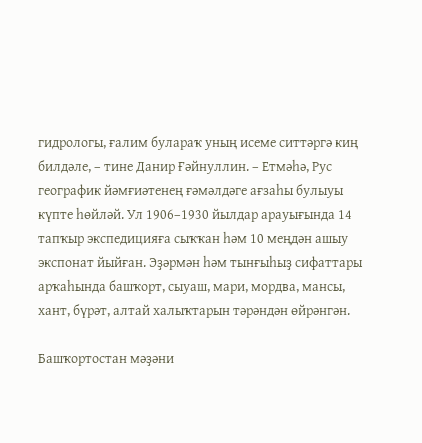гидрологы, ғалим булараҡ уның исеме ситтәргә киң билдәле, – тине Данир Ғәйнуллин. – Етмәһә, Рус географик йәмғиәтенең ғәмәлдәге ағзаһы булыуы күпте һөйләй. Ул 1906–1930 йылдар арауығында 14 тапҡыр экспедицияға сыҡҡан һәм 10 меңдән ашыу экспонат йыйған. Эҙәрмән һәм тынғыһыҙ сифаттары арҡаһында башҡорт, сыуаш, мари, мордва, мансы, хант, бүрәт, алтай халыҡтарын тәрәндән өйрәнгән.

Башҡортостан мәҙәни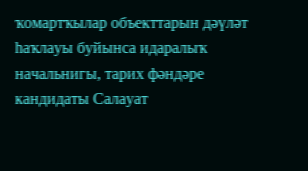ҡомартҡылар объекттарын дәүләт һаҡлауы буйынса идаралыҡ начальнигы, тарих фәндәре кандидаты Салауат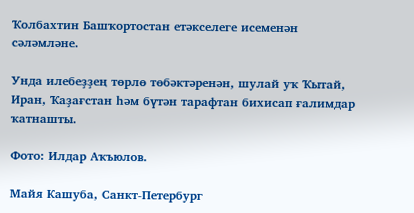Ҡолбахтин Башҡортостан етәкселеге исеменән сәләмләне.

Унда илебеҙҙең төрлө төбәктәренән, шулай уҡ Ҡытай, Иран, Ҡаҙағстан һәм бүтән тарафтан бихисап ғалимдар ҡатнашты.

Фото: Илдар Аҡъюлов.

Майя Кашуба, Санкт-Петербург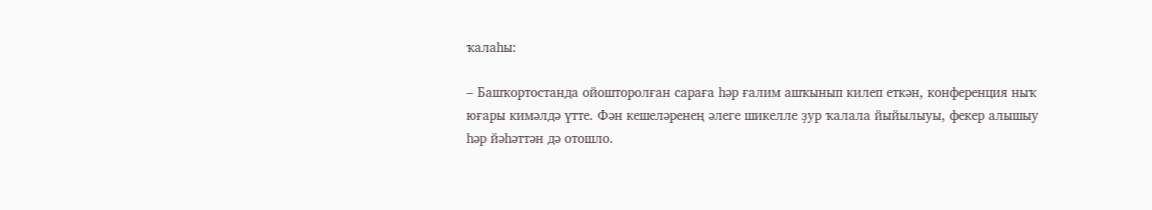ҡалаһы:

– Башҡортостанда ойошторолған сараға һәр ғалим ашҡынып килеп еткән, конференция ныҡ юғары кимәлдә үтте. Фән кешеләренең әлеге шикелле ҙур ҡалала йыйылыуы, фекер алышыу һәр йәһәттән дә отошло.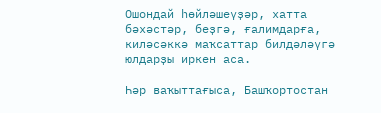Ошондай һөйләшеүҙәр, хатта бәхәстәр, беҙгә, ғалимдарға, киләсәккә маҡсаттар билдәләүгә юлдарҙы иркен аса.

Һәр ваҡыттағыса, Башҡортостан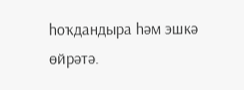һоҡдандыра һәм эшкә өйрәтә.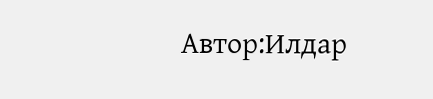Автор:Илдар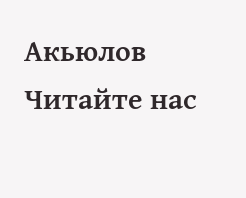Акьюлов
Читайте нас